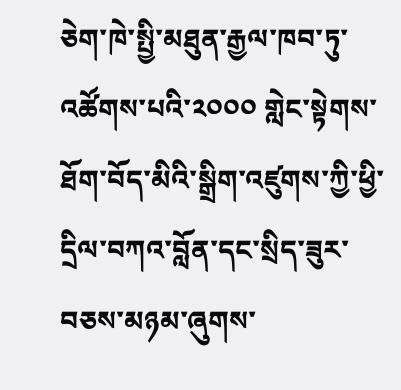ཅེག་ཁེ་སྤྱི་མཐུན་རྒྱལ་ཁབ་ཏུ་འཚོགས་པའི་༢༠༠༠ གླེང་སྟེགས་ཐོག་བོད་མིའི་སྒྲིག་འཛུགས་ཀྱི་ཕྱི་དྲིལ་བཀའ་བློན་དང་སྲིད་ཟུར་བཅས་མཉམ་ཞུགས་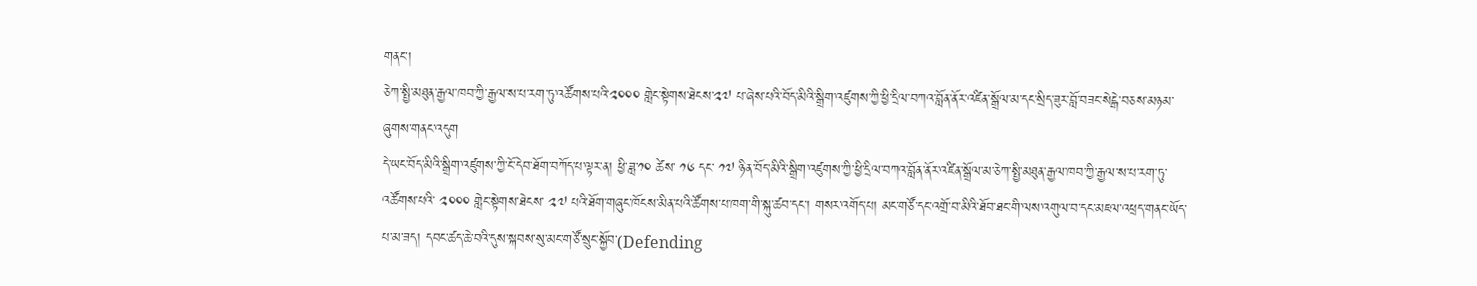གནང་།
ཅེཀ་སྤྱི་མཐུན་རྒྱལ་ཁབ་ཀྱི་རྒྱལ་ས་པ་རག་ཏུ་འཚོགས་པའི་༢༠༠༠ གླེང་སྟེགས་ཐེངས་༢༧ པ་ཞེས་པའི་བོད་མིའི་སྒྲིག་འཛུགས་ཀྱི་ཕྱི་དྲིལ་བཀའ་བློན་ནོར་འཛིན་སྒྲོལ་མ་དང་སྲིད་ཟུར་བློ་བཟང་སེངྒེ་བཅས་མཉམ་ཞུགས་གནང་འདུག
དེ་ཡང་བོད་མིའི་སྒྲིག་འཛུགས་ཀྱི་ངོ་དེབ་ཐོག་བཀོད་པ་ལྟར་ན། ཕྱི་ཟླ་༡༠ ཚེས་ ༡༦ དང་ ༡༧ ཉིན་བོད་མིའི་སྒྲིག་འཛུགས་ཀྱི་ཕྱི་དྲིལ་བཀའ་བློན་ནོར་འཛིན་སྒྲོལ་མ་ཅེཀ་སྤྱི་མཐུན་རྒྱལ་ཁབ་ཀྱི་རྒྱལ་ས་པ་རག་ཏུ་འཚོགས་པའི་ ༢༠༠༠ གླེང་སྟེགས་ཐེངས་ ༢༧ པའི་ཐོག་གཞུང་ཁོངས་མིན་པའི་ཚོགས་པ་ཁག་གི་སྐུ་ཚབ་དང་། གསར་འགོད་པ། མང་གཙོ་དང་འགྲོ་བ་མིའི་ཐོབ་ཐང་གི་ལས་འགུལ་བ་དང་མཇལ་འཕྲད་གནང་ཡོད་པ་མ་ཟད། དབང་ཚད་ཆེ་བའི་དུས་སྐབས་སུ་མང་གཙོ་སྲུང་སྐྱོབ་(Defending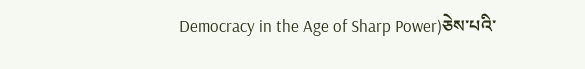Democracy in the Age of Sharp Power)ཅེས་པའི་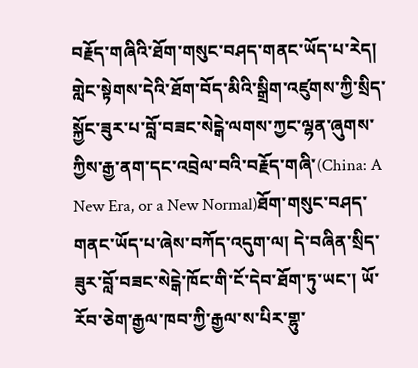བརྗོད་གཞིའི་ཐོག་གསུང་བཤད་གནང་ཡོད་པ་རེད། གླེང་སྟེགས་དེའི་ཐོག་བོད་མིའི་སྒྲིག་འཛུགས་ཀྱི་སྲིད་སྐྱོང་ཟུར་པ་བློ་བཟང་སེངྒེ་ལགས་ཀྱང་ལྷན་ཞུགས་ཀྱིས་རྒྱ་ནག་དང་འབྲེལ་བའི་བརྗོད་གཞི་(China: A New Era, or a New Normal)ཐོག་གསུང་བཤད་གནང་ཡོད་པ་ཞེས་བཀོད་འདུག་ལ། དེ་བཞིན་སྲིད་ཟུར་བློ་བཟང་སེངྒེ་ཁོང་གི་ངོ་དེབ་ཐོག་ཏུ་ཡང་། ཡོ་རོབ་ཅེག་རྒྱལ་ཁབ་ཀྱི་རྒྱལ་ས་པིར་གྷུ་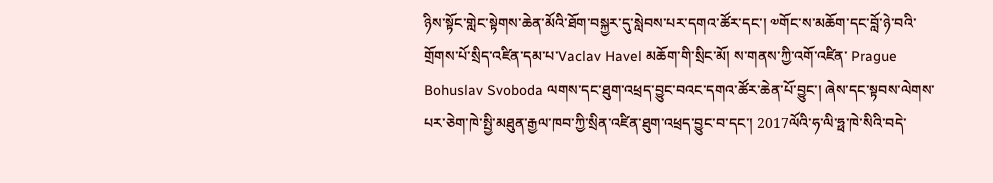ཉིས་སྟོང་གླེང་སྟེགས་ཆེན་མོའི་ཐོག་བསྐྱར་དུ་སླེབས་པར་དགའ་ཚོར་དང་། ༧གོང་ས་མཆོག་དང་བློ་ཉེ་བའི་གྲོགས་པོ་སྲིད་འཛིན་དམ་པ་Vaclav Havel མཆོག་གི་སྲིང་མོ། ས་གནས་ཀྱི་འགོ་འཛིན་ Prague Bohuslav Svoboda ལགས་དང་ཐུག་འཕྲད་བྱུང་བའང་དགའ་ཚོར་ཆེན་པོ་བྱུང་། ཞེས་དང་སྟབས་ལེགས་པར་ཅེག་ཁེ་སྤྱི་མཐུན་རྒྱལ་ཁབ་ཀྱི་སྲིན་འཛིན་ཐུག་འཕྲད་བྱུང་བ་དང་། 2017ལོའི་ཧ་ལི་ཧྥ་ཁེ་སིའི་བདེ་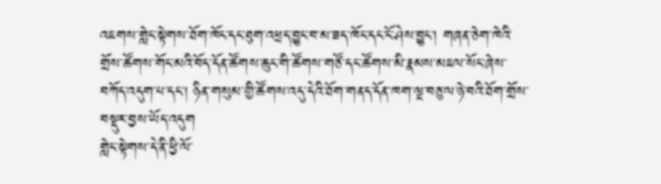འཇགས་གླེང་སྟེགས་ཐོག་ཁོང་དང་ཐུག་འཕྲད་བྱུང་བ་མ་ཟད་ཁོང་དང་ངོ་ཤེས་བྱུང་། གཞན་ཅེག་ཁེའི་གྲོས་ཚོགས་གོང་མའི་བོད་དོན་ཚོགས་ཆུང་གི་ཚོགས་གཙོ་དང་ཚོགས་མི་རྣམས་མཇལ་སོང་ཞེས་བཀོད་འདུག་པ་དང་། ཉིན་གསུམ་གྱི་ཚོགས་འདུ་དེའི་ཐོག་གནད་དོན་ཁག་ལྔ་བཅུ་ལ་ཉེ་བའི་ཐོག་གྲོས་བསྡུར་བྱས་ཡོད་འདུག
གླེང་སྟེགས་དེ་ནི་ཕྱི་ལོ་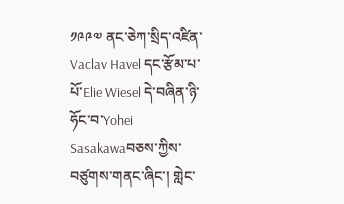༡༩༩༧ ནང་ཅེཀ་སྲིད་འཛིན་Vaclav Havel དང་རྩོམ་པ་པོ་Elie Wiesel དེ་བཞིན་ཉི་ཧོང་བ་Yohei Sasakawaབཅས་ཀྱིས་བཙུགས་གནང་ཞིང་། གླེང་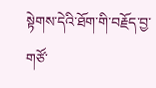སྟེགས་དེའི་ཐོག་གི་བརྗོད་བྱ་གཙོ་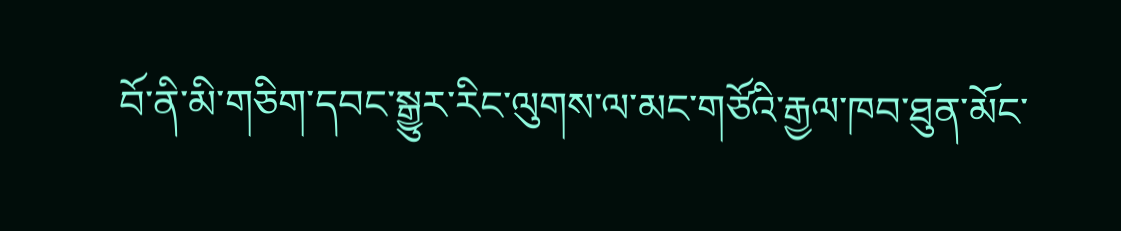བོ་ནི་མི་གཅིག་དབང་སྒྱུར་རིང་ལུགས་ལ་མང་གཙོའི་རྒྱལ་ཁབ་ཐུན་མོང་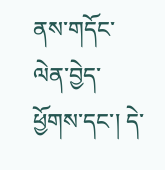ནས་གདོང་ལེན་བྱེད་ཕྱོགས་དང་། དེ་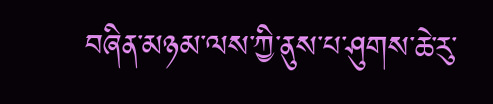བཞིན་མཉམ་ལས་ཀྱི་ནུས་པ་ཤུགས་ཆེ་རུ་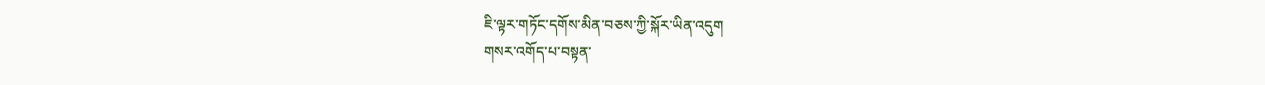ཇི་ལྟར་གཏོང་དགོས་མིན་བཅས་ཀྱི་སྐོར་ཡིན་འདུག
གསར་འགོད་པ་བསྟན་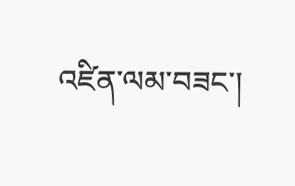འཛིན་ལམ་བཟང་།